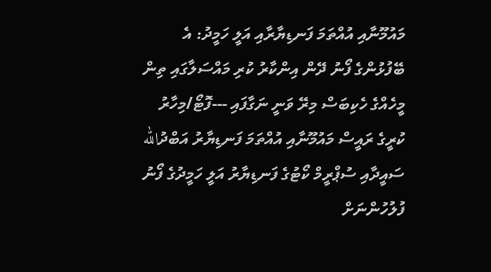މައުމޫނާއި އުއްތަމަ ފަނޑިޔާރާއި އަލީ ހަމީދު: އެ ބޭފުޅުންގެ ފޯނު ދޭން އިންކާރު ކުރި މައްސަލާގައި ތިން މީހެއްގެ ހެކިބަސް މިރޭ ވަނީ ނަގާފައި ---ފޮޓޯ/މިހާރު
ކުރީގެ ރައީސް މައުމޫނާއި އުއްތަމަ ފަނޑިޔާރު އަބްދުالله ސައީދާއި ސުޕްރީމް ކޯޓުގެ ފަނޑިޔާރު އަލީ ހަމީދުގެ ފޯނު ފުލުހުންނަށް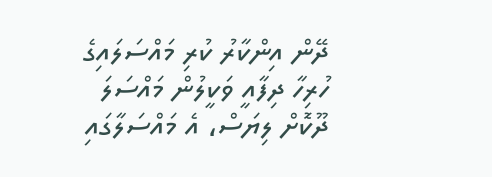ދޭން އިންކާރު ކުރި މައްސަލައިގެ ހުރިހާ ދިފާއީ ވަކީލުން މައްސަލަ ދޫކޮށް ލިޔަސް، އެ މައްސަލާގައި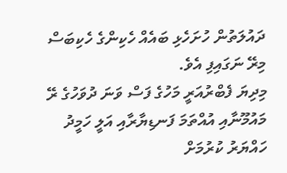ދައުލަތުން ހުށަހެޅި ބައެއް ހެކިންގެ ހެކިބަސް މިރޭ ނަގައިފި އެވެ.
މިދިޔަ ފެބްރުއަރީ މަހުގެ ފަސް ވަނަ ދުވަހުގެ ރޭ މައުމޫނާއި އުއްތަމަ ފަނޑިޔާރާއި އަލީ ހަމީދު ހައްޔަރު ކުރުމަށް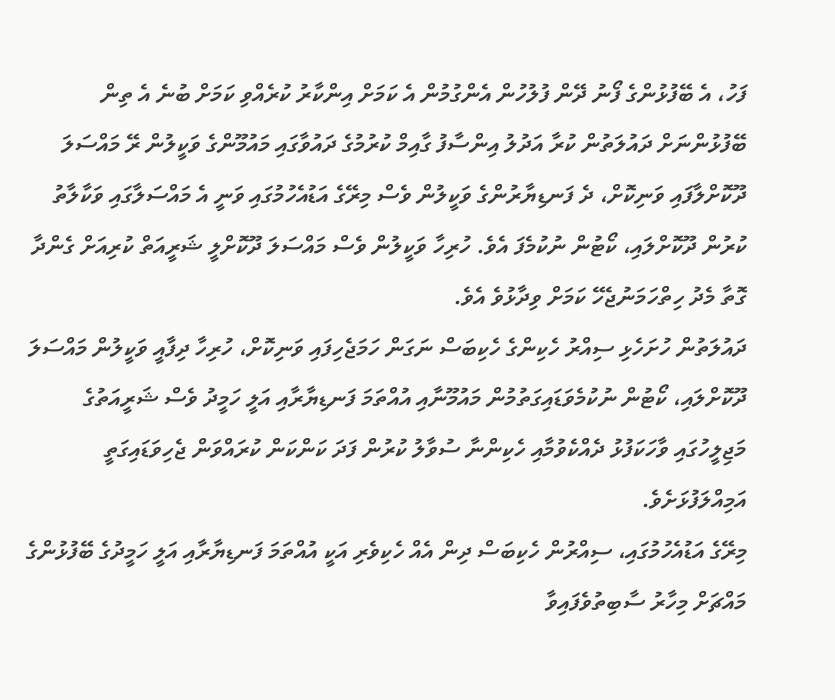ފަހު، އެ ބޭފުޅުންގެ ފޯނު ދޭން ފުލުހުން އެންގުމުން އެ ކަމަށް އިންކާރު ކުރެއްވި ކަމަށް ބުނެ އެ ތިން ބޭފުޅުންނަށް ދައުލަތުން ކުރާ އަދުލު އިންސާފު ގާއިމް ކުރުމުގެ ދައުވާގައި މައުމޫންގެ ވަކީލުން ރޭ މައްސަލަ ދޫކޮށްލާފައި ވަނިކޮށް، ދެ ފަނޑިޔާރުންގެ ވަކީލުން ވެސް މިރޭގެ އަޑުއެހުމުގައި ވަނީ އެ މައްސަލާގައި ވަކާލާތު ކުރުން ދޫކޮށްލައި، ކޯޓުން ނުކުމެފަ އެވެ. ހުރިހާ ވަކީލުން ވެސް މައްސަލަ ދޫކޮށްލީ ޝަރީއަތް ކުރިއަށް ގެންދާ ގޮތާ މެދު ހިތްހަމަނުޖެހޭ ކަމަށް ވިދާޅުވެ އެވެ.
ދައުލަތުން ހުށަހެޅި ސިއްރު ހެކިންގެ ހެކިބަސް ނަގަން ހަމަޖެހިފައި ވަނިކޮށް، ހުރިހާ ދިފާއީ ވަކީލުން މައްސަލަ ދޫކޮށްލައި، ކޯޓުން ނުކުމެވަޑައިގަތުމުން މައުމޫނާއި އުއްތަމަ ފަނޑިޔާރާއި އަލީ ހަމީދު ވެސް ޝަރީއަތުގެ މަޖިލީހުގައި ވާހަކަފުޅު ދެއްކެވުމާއި ހެކިންނާ ސުވާލު ކުރުން ފަދަ ކަންކަން ކުރައްވަން ޖެހިވަޑައިގަތީ އަމިއްލަފުޅަށެވެ.
މިރޭގެ އަޑުއެހުމުގައި، ސިއްރުން ހެކިބަސް ދިން އެއް ހެކިވެރި އަކީ އުއްތަމަ ފަނޑިޔާރާއި އަލީ ހަމީދުގެ ބޭފުޅުންގެ މައްޗަށް މިހާރު ސާބިތުވެފައިވާ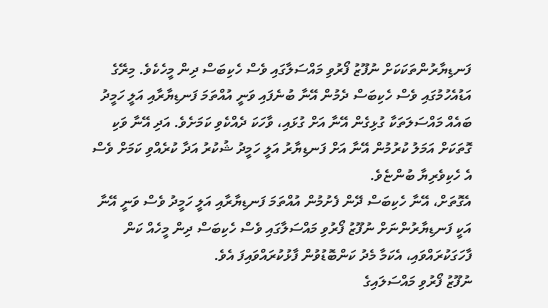ފަނޑިޔާރުންތަކަކަށް ނުފޫޒު ފޯރުވި މައްސަލާގައި ވެސް ހެކިބަސް ދިން މީހެކެވެ. މިރޭގެ އަޑުއެހުމުގައި ވެސް ހެކިބަސް ދެމުން އޭނާ ބުނެފައި ވަނީ އުއްތަމަ ފަނޑިޔާރާއި އަލީ ހަމީދު ބައެއް މައްސަލަތަކާ ގުޅިގެން އޭނާ އަށް ގުޅައި، ވާހަކަ ދެއްކެވި ކަމަށެވެ. އަދި އޭނާ ވަކި ގޮތަކަށް އަމަލު ކުރުމުން އޭނާ އަށް ފަނޑިޔާރު އަލީ ހަމީދު ޝުކުރު އަދާ ކުރެއްވި ކަމަށް ވެސް އެ ހެކިވެރިޔާ ބުންޏެވެ.
އެގޮތަށް، އޭނާ ހެކިބަސް ދޭން ފެށުމުން އުއްތަމަ ފަނޑިޔާރާއި އަލީ ހަމީދު ވެސް ވަނީ އޭނާ އަކީ ފަނޑިޔާރުންނަށް ނުފޫޒު ފޯރުވި މައްސަލާގައި ވެސް ހެކިބަސް ދިން މީހެއް ކަން ފާހަގަކުރައްވައި، އެކަމާ މެދު ކަންބޮޑުވުން ފާޅުކުރައްވައިފަ އެވެ.
ނުފޫޒު ފޯރުވި މައްސަލައިގެ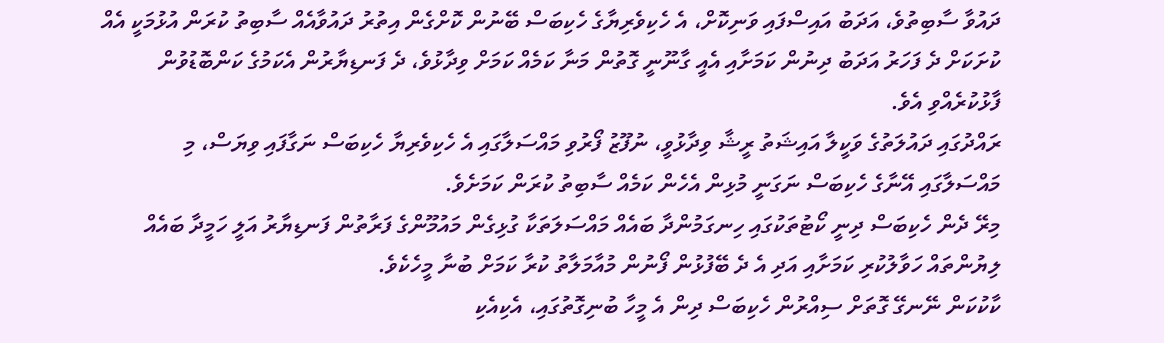ދައުވާ ސާބިތުވެ، އަދަބު އައިސްފައި ވަނިކޮށް، އެ ހެކިވެރިޔާގެ ހެކިބަސް ބޭނުން ކޮށްގެން އިތުރު ދައުވާއެއް ސާބިތު ކުރަން އުޅުމަކީ އެއް ކުށަކަށް ދެ ފަހަރު އަދަބު ދިނުން ކަމަށާއި އެއީ ގާނޫނީ ގޮތުން މަނާ ކަމެއް ކަމަށް ވިދާޅުވެ، ދެ ފަނޑިޔާރުން އެކަމުގެ ކަންބޮޑުވުން ފާޅުކުރެއްވި އެވެ.
ރައްދުގައި ދައުލަތުގެ ވަކީލާ އައިޝަތު ރީޝާ ވިދާޅުވީ، ނުފޫޒު ފޯރުވި މައްސަލާގައި އެ ހެކިވެރިޔާ ހެކިބަސް ނަގާފައި ވިޔަސް، މި މައްސަލާގައި އޭނާގެ ހެކިބަސް ނަގަނީ މުޅިން އެހެން ކަމެއް ސާބިތު ކުރަން ކަމަށެވެ.
މިރޭ ދެން ހެކިބަސް ދިނީ ކޯޓުތަކުގައި ހިނގަމުންދާ ބައެއް މައްސަލަތަކާ ގުޅިގެން މައުމޫންގެ ފަރާތުން ފަނޑިޔާރު އަލީ ހަމީދާ ބައެއް ލިޔުންތައް ހަވާލުކުރި ކަމަށާއި އަދި އެ ދެ ބޭފުޅުން ފޯނުން މުއާމަލާތު ކުރާ ކަމަށް ބުނާ މީހެކެވެ.
ކާކުކަން ނޭނގޭ ގޮތަށް ސިއްރުން ހެކިބަސް ދިން އެ މީހާ ބުނިގޮތުގައި، އެކިއެކި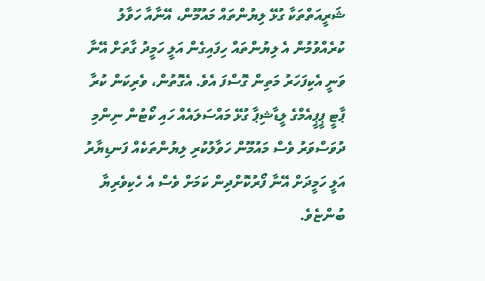ޝަރީއަތްތަކާ ގުޅޭ ލިޔުންތައް މައުމޫން، އޭނާއާ ހަވާލު ކުރެއްވުމުން އެ ލިޔުންތައް ހިފައިގެން އަލީ ހަމީދު ގާތަށް އޭނާ ވަނީ އެކިފަހަރު މަތިން ގޮސްފަ އެވެ. އެގޮތުން، ވެރިކަން ކުރާ ޕާޓީ ޕީޕީއެމްގެ ލީޑާޝިޕާ ގުޅޭ މައްސަލައެއް ހައި ކޯޓުން ނިންމި ދުވަސްވަރު ވެސް މައުމޫން ހަވާލުކުރި ލިޔުންތަކެއް ފަނޑިޔާރު އަލީ ހަމީދަށް އޭނާ ފޯރުކޮށްދިން ކަމަށް ވެސް އެ ހެކިވެރިޔާ ބުންޏެވެ.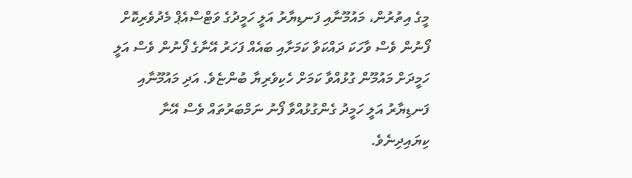މީގެ އިތުރުން، މައުމޫނާއި ފަނޑިޔާރު އަލީ ހަމީދުގެ ވަޓްސްއެޕް މެދުވެރިކޮށް ފޯނުން ވެސް ވާހަކަ ދައްކަވާ ކަމަށާއި ބައެއް ފަހަރު އޭނާގެ ފޯނުން ވެސް އަލީ ހަމީދަށް މައުމޫން ގުޅުއްވާ ކަމަށް ހެކިވެރިޔާ ބުންޏެވެ. އަދި މައުމޫނާއި ފަނޑިޔާރު އަލީ ހަމީދު ގެންގުޅުއްވާ ފޯނު ނަމްބަރުތައް ވެސް އޭނާ ކިޔައިދިނެވެ.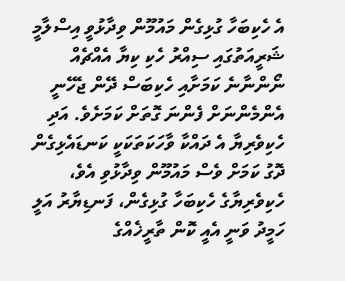އެ ހެކިބަހާ ގުޅިގެން މައުމޫން ވިދާޅުވީ އިސްލާމީ ޝަރީއަތުގައި ސިއްރު ހެކި ކިޔާ އެއްޗެއް ނޯންނާނެ ކަމަށާއި ހެކިބަސް ދޭން ޖެހޭނީ އެންމެންނަށް ފެންނަ ގޮތަށް ކަމަށެވެ. އަދި ހެކިވެރިޔާ އެ ދައްކާ ވާހަކަތަކަކީ ކަނޑައެޅިގެން ދޮގު ކަމަށް ވެސް މައުމޫން ވިދާޅުވި އެވެ،
ހެކިވެރިޔާގެ ހެކިބަހާ ގުޅިގެން، ފަނޑިޔާރު އަލީ ހަމީދު ވަނީ އެއީ ކޮން ތާރީޚެއްގެ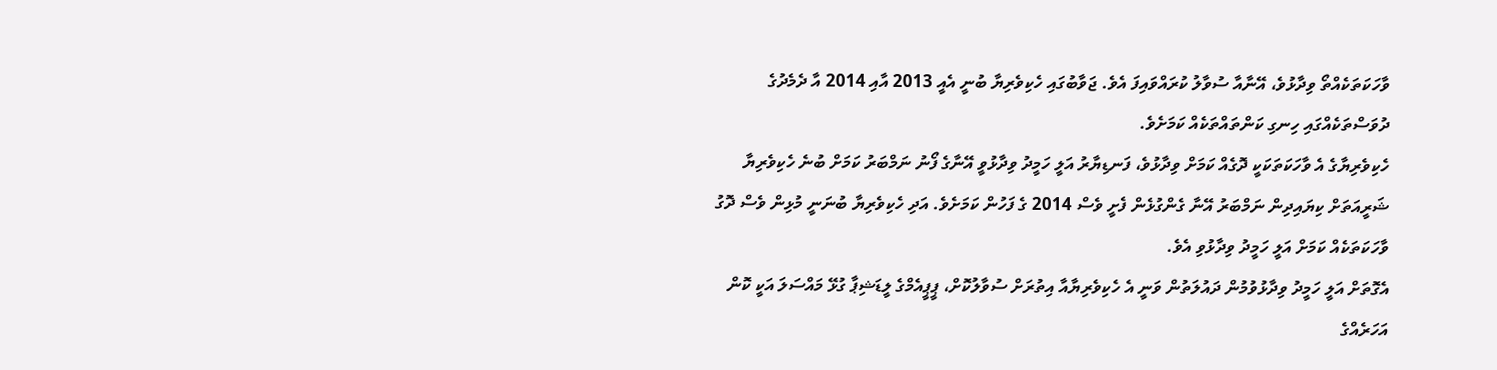ވާހަކަތަކެއްތޯ ވިދާޅުވެ، އޭނާއާ ސުވާލު ކުރައްވައިފަ އެވެ. ޖަވާބުގައި ހެކިވެރިޔާ ބުނީ އެއީ 2013 އާއި 2014 އާ ދެމެދުގެ ދުވަސްތަކެއްގައި ހިނގި ކަންތައްތަކެއް ކަމަށެވެ.
ހެކިވެރިޔާގެ އެ ވާހަކަތަކަކީ ދޮގެއް ކަމަށް ވިދާޅުވެ، ފަނޑިޔާރު އަލީ ހަމީދު ވިދާޅުވީ އޭނާގެ ފޯނު ނަމްބަރު ކަމަށް ބުނެ ހެކިވެރިޔާ ޝަރީއަތަށް ކިޔައިދިން ނަމްބަރު އޭނާ ގެންގުޅެން ފެށީ ވެސް 2014 ގެ ފަހުން ކަމަށެވެ. އަދި ހެކިވެރިޔާ ބުނަނީ މުޅިން ވެސް ދޮގު ވާހަކަތަކެއް ކަމަށް އަލީ ހަމީދު ވިދާޅުވި އެވެ.
އެގޮތަށް އަލީ ހަމީދު ވިދާޅުވުމުން ދައުލަތުން ވަނީ އެ ހެކިވެރިޔާއާ އިތުރަށް ސުވާލުކޮށް، ޕީޕީއެމްގެ ލީޑަޝިޕާ ގުޅޭ މައްސަލަ އަކީ ކޮން އަހަރެއްގެ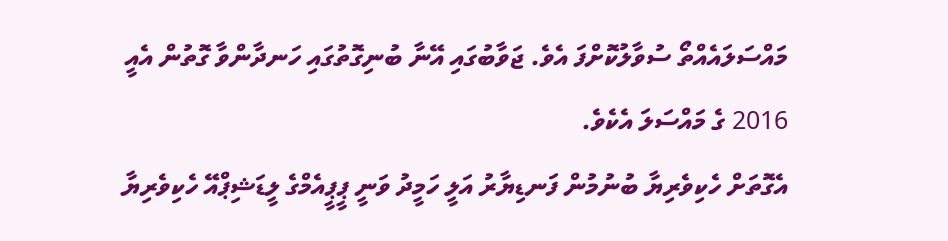މައްސަލައެއްތޯ ސުވާލުކޮށްފަ އެވެ. ޖަވާބުގައި އޭނާ ބުނިގޮތުގައި ހަނދާންވާ ގޮތުން އެއީ 2016 ގެ މައްސަލަ އެކެވެ.
އެގޮތަށް ހެކިވެރިޔާ ބުނުމުން ފަނޑިޔާރު އަލީ ހަމީދު ވަނީ ޕީޕީއެމްގެ ލީޑަޝިޕްއޭ ހެކިވެރިޔާ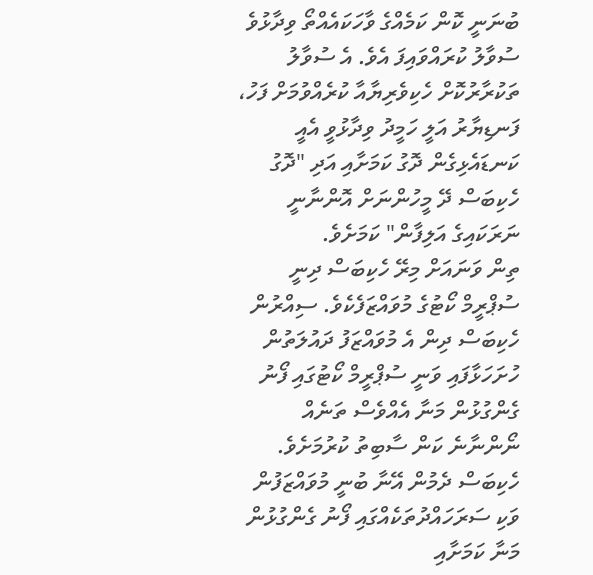ބުނަނީ ކޮން ކަމެއްގެ ވާހަކައެއްތޯ ވިދާޅުވެ ސުވާލު ކުރައްވައިފަ އެވެ. އެ ސުވާލު ތަކުރާރުކޮށް ހެކިވެރިޔާއާ ކުރެއްވުމަށް ފަހު، ފަނޑިޔާރު އަލީ ހަމީދު ވިދާޅުވީ އެއީ ކަނޑައެޅިގެން ދޮގު ކަމަށާއި އަދި "ދޮގު ހެކިބަސް ދޭ މީހުންނަށް އޮންނާނީ ނަރަކައިގެ އަލިފާން" ކަމަށެވެ.
ތިން ވަނައަށް މިރޭ ހެކިބަސް ދިނީ ސުޕްރީމް ކޯޓުގެ މުވައްޒަފެކެވެ. ސިއްރުން ހެކިބަސް ދިން އެ މުވައްޒަފު ދައުލަތުން ހުށަހަޅާފައި ވަނީ ސުޕްރީމް ކޯޓުގައި ފޯނު ގެންގުޅުން މަނާ އެއްވެސް ތަނެއް ނޯންނާނެ ކަން ސާބިތު ކުރުމަށެވެ. ހެކިބަސް ދެމުން އޭނާ ބުނީ މުވައްޒަފުން ވަކި ސަރަހައްދުތަކެއްގައި ފޯނު ގެންގުޅުން މަނާ ކަމަށާއި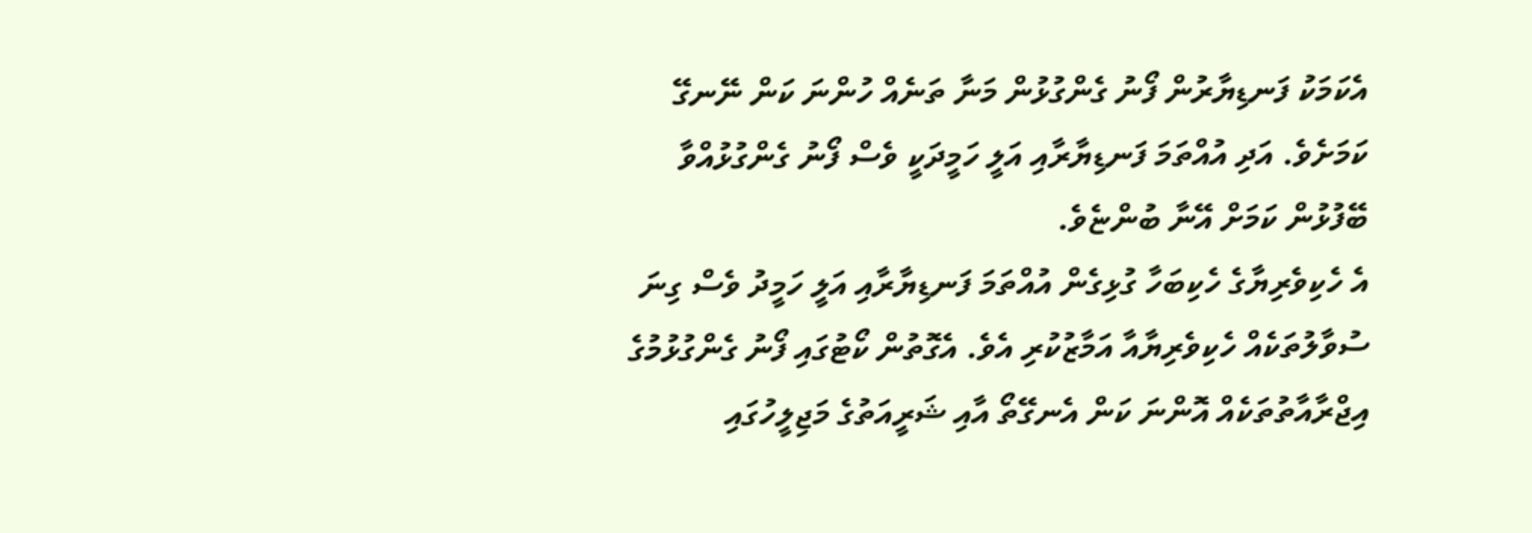އެކަމަކު ފަނޑިޔާރުން ފޯނު ގެންގުޅުން މަނާ ތަނެއް ހުންނަ ކަން ނޭނގޭ ކަމަށެވެ. އަދި އުއްތަމަ ފަނޑިޔާރާއި އަލީ ހަމީދަކީ ވެސް ފޯނު ގެންގުޅުއްވާ ބޭފުޅުން ކަމަށް އޭނާ ބުންޏެވެ.
އެ ހެކިވެރިޔާގެ ހެކިބަހާ ގުޅިގެން އުއްތަމަ ފަނޑިޔާރާއި އަލީ ހަމީދު ވެސް ގިނަ ސުވާލުތަކެއް ހެކިވެރިޔާއާ އަމާޒުކުރި އެވެ. އެގޮތުން ކޯޓުގައި ފޯނު ގެންގުޅުމުގެ އިޖްރާއާތުތަކެއް އޮންނަ ކަން އެނގޭތޯ އާއި ޝަރީއަތުގެ މަޖިލީހުގައި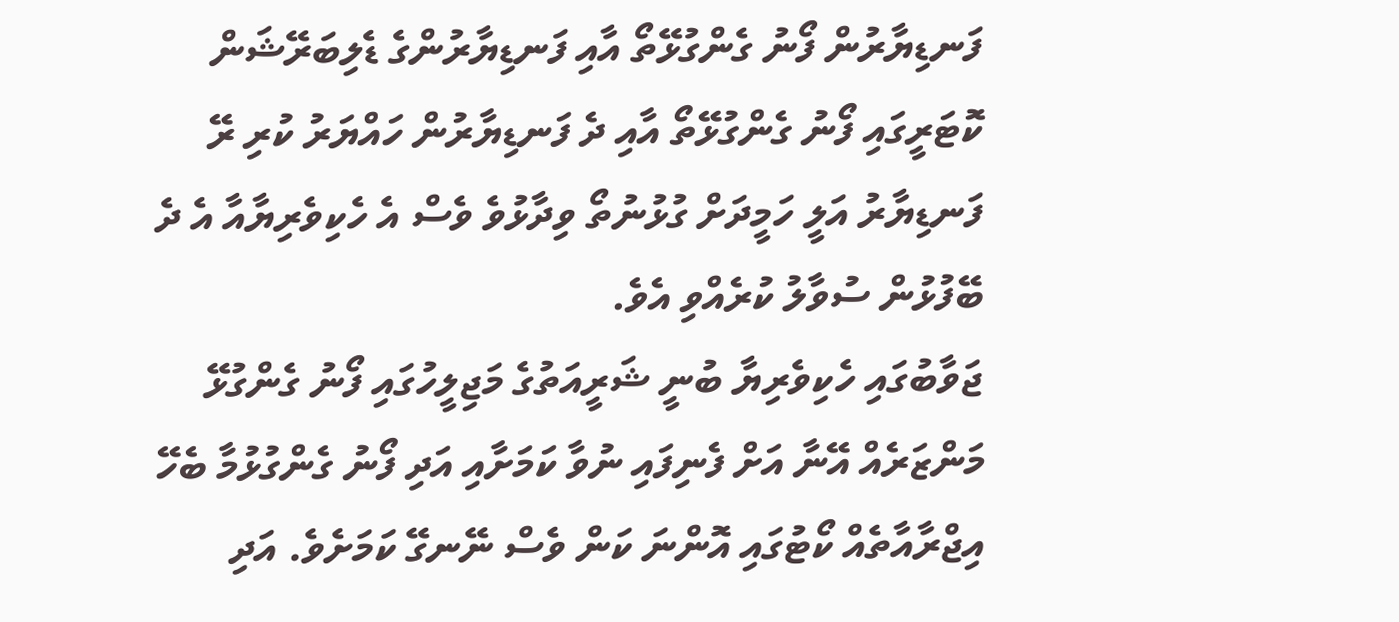ފަނޑިޔާރުން ފޯނު ގެންގުޅޭތޯ އާއި ފަނޑިޔާރުންގެ ޑެލިބަރޭޝަން ކޮޓަރީގައި ފޯނު ގެންގުޅޭތޯ އާއި ދެ ފަނޑިޔާރުން ހައްޔަރު ކުރި ރޭ ފަނޑިޔާރު އަލީ ހަމީދަށް ގުޅުނުތޯ ވިދާޅުވެ ވެސް އެ ހެކިވެރިޔާއާ އެ ދެ ބޭފުޅުން ސުވާލު ކުރެއްވި އެވެ.
ޖަވާބުގައި ހެކިވެރިޔާ ބުނީ ޝަރީއަތުގެ މަޖިލީހުގައި ފޯނު ގެންގުޅޭ މަންޒަރެއް އޭނާ އަށް ފެނިފައި ނުވާ ކަމަށާއި އަދި ފޯނު ގެންގުޅުމާ ބެހޭ އިޖްރާއާތެއް ކޯޓުގައި އޮންނަ ކަން ވެސް ނޭނގޭ ކަމަށެވެ. އަދި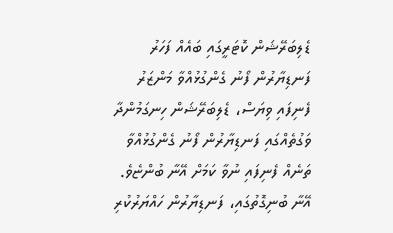ޑެލިބަރޭޝަން ކޮޓަރީގައި ބައެއް ފަހަރު ފަނޑިޔާރުން ފޯނު ގެންގުޅުއްވާ މަންޒަރު ފެނިފައި ވިޔަސް، ޑެލިބަރޭޝަން ހިނގަމުންދާ ވަގުތެއްގައި ފަނޑިޔާރުން ފޯނު ގެންގުޅުއްވާ ތަނެއް ފެނިފައި ނުވާ ކަމަށް އޭނާ ބުންޏެވެ.
އޭނާ ބުނިގޮތުގައި، ފަނޑިޔާރުން ހައްޔަރުކުރި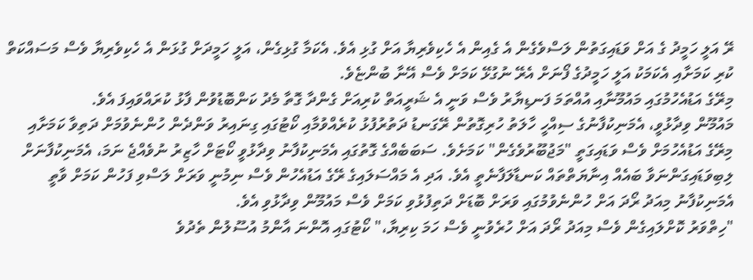ރޭ އަލީ ހަމީދު ގެ އަށް ވަޑައިގަތުން ލަސްވެގެން އެ ގެއިން އެ ހެކިވެރިޔާ އަށް ގުޅި އެވެ. އެކަމާ ގުޅިގެން، އަލީ ހަމީދަށް ގުޅަން އެ ހެކިވެރިޔާ ވެސް މަސައްކަތް ކުރި ކަމަށާއި އެކަމަކު އަލީ ހަމީދުގެ ފޯނަށް އެރޭ ނުގުޅޭ ކަމަށް ވެސް އޭނާ ބުންޏެވެ.
މިރޭގެ އަޑުއެހުމުގައި މައުމޫނާއި އުއްތަމަ ފަނޑިޔާރު ވެސް ވަނީ އެ ޝަރީއަތް ކުރިއަށް ގެންދާ ގޮތާ މެދު ކަންބޮޑުވުން ފާޅު ކުރައްވައިފަ އެވެ.
މައުމޫން ވިދާޅުވީ، އެމަނިކުފާނުގެ ސިއްހީ ހާލަތު ހުރިގޮތުން ރޭގަނޑު ދަތުރުފުޅު ކުރެއްވުމާއި ކޯޓުގައި ގިނައިރު ވަންދެން ހުންނެވުމަށް ދަތިވާ ކަމަށާއި މިރޭގެ އަޑުއެހުމަށް ވެސް ވަޑައިގަތީ "މަޖުބޫރުވެގެން" ކަމަށެވެ. ސަބަބެއްގެ ގޮތުގައި އެމަނިކުފާނު ވިދާޅުވީ ކޯޓަށް ހާޒިރު ނުވެއްޖެ ނަމަ، އެމަނިކުފާނަށް ލިބިވަޑައިގަންނަވާ ބައެއް އިނާޔަތްތައް ކަނޑާލަފާނެތީ އެވެ. އަދި އެ މައްސަލައިގެ ރޭގެ އަޑުއެހުން ވެސް ނިމުނީ ވަރަށް ލަސްވި ފަހުން ކަމަށް ވާތީ އެމަނިކުފާނު މިއަދު ރޯދަ އަށް ހުންނެވުމުގައި ވަރަށް ބޮޑަށް ދަތިފުޅުވި ކަމަށް ވެސް މައުމޫން ވިދާޅުވި އެވެ.
"ހިތްވަރު ކޮށްލައިގެން ވެސް މިއަދު ރޯދަ އަށް ހުރެވުނީ ވެސް ހަމަ ކިރިޔާ،" ކޯޓުގައި އޮންނަ އާންމު އުސޫލުން ތެދުވެ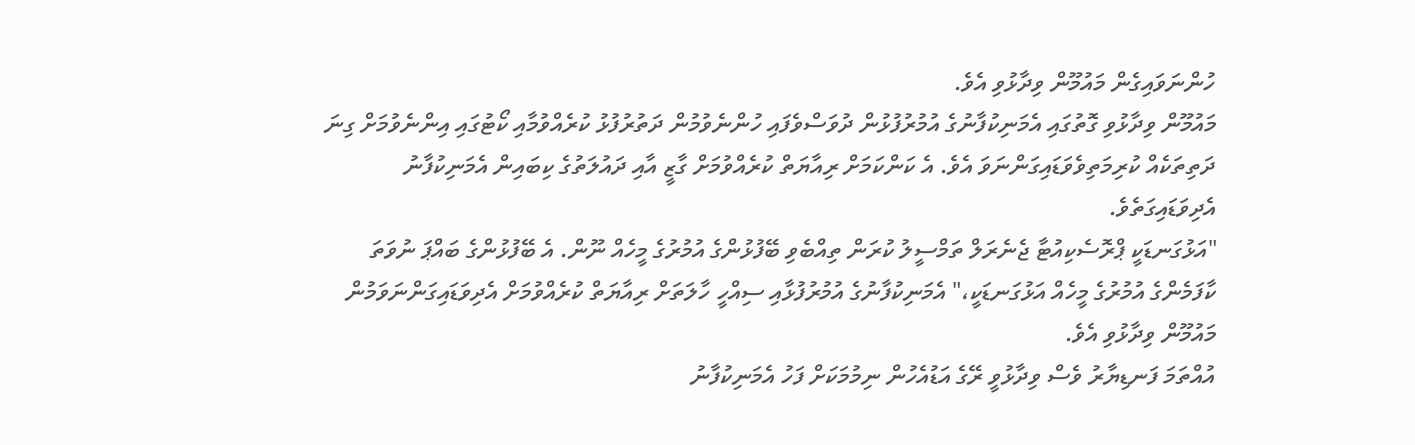ހުންނަވައިގެން މައުމޫން ވިދާޅުވި އެވެ.
މައުމޫން ވިދާޅުވި ގޮތުގައި އެމަނިކުފާނުގެ އުމުރުފުޅުން ދުވަސްވެފައި ހުންނެވުމުން ދަތުރުފުޅު ކުރެއްވުމާއި ކޯޓުގައި އިންނެވުމަށް ގިނަ ދަތިތަކެއް ކުރިމަތިވެވަޑައިގަންނަވަ އެވެ. އެ ކަންކަމަށް ރިއާޔަތް ކުރެއްވުމަށް ގާޒީ އާއި ދައުލަތުގެ ކިބައިން އެމަނިކުފާނު އެދިވަޑައިގަތެވެ.
"އަޅުގަނޑަކީ ޕްރޮސެކިއުޓާ ޖެނެރަލް ތަމްސީލު ކުރަން ތިއްބެވި ބޭފުޅުންގެ އުމުރުގެ މީހެއް ނޫން. އެ ބޭފުޅުންގެ ބައްޕަ ނުވަތަ ކާފަމެންގެ އުމުރުގެ މީހެއް އަޅުގަނޑަކީ،" އެމަނިކުފާނުގެ އުމުރުފުޅާއި ސިއްހީ ހާލަތަށް ރިއާޔަތް ކުރެއްވުމަށް އެދިވަޑައިގަންނަވަމުން މައުމޫން ވިދާޅުވި އެވެ.
އުއްތަމަ ފަނޑިޔާރު ވެސް ވިދާޅުވީ ރޭގެ އަޑުއެހުން ނިމުމަކަށް ފަހު އެމަނިކުފާނު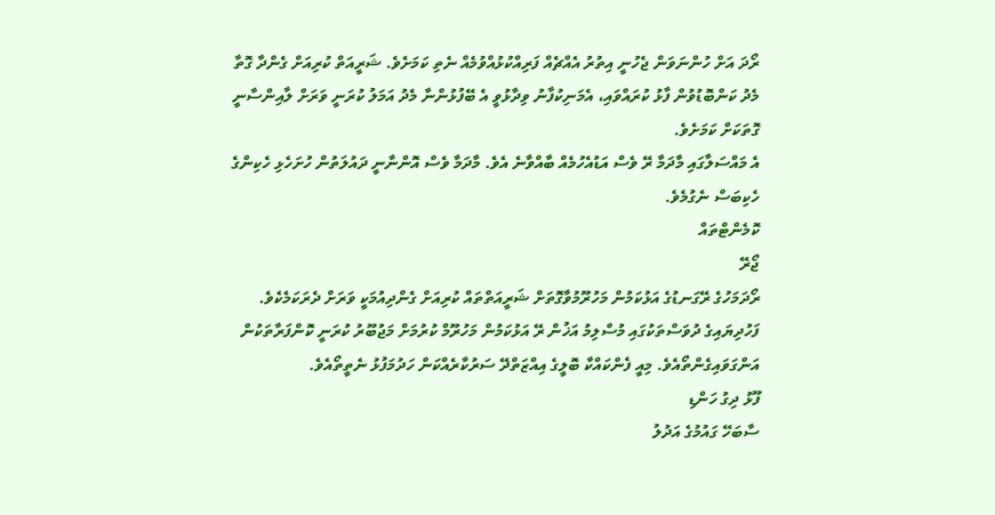ރޯދަ އަށް ހުންނަވަން ޖެހުނީ އިތުރު އެއްޗެއް ފަރިއްކުޅުއްވުމެއް ނެތި ކަމަށެވެ. ޝަރީއަތް ކުރިއަށް ގެންދާ ގޮތާ މެދު ކަންބޮޑުވުން ފާޅު ކުރައްވައި، އެމަނިކުފާނު ވިދާޅުވީ އެ ބޭފުޅުންނާ މެދު އަމަލު ކުރަނީ ވަރަށް ލާއިންސާނީ ގޮތަކަށް ކަމަށެވެ.
އެ މައްސަލާގައި މާދަމާ ރޭ ވެސް އަޑުއެހުމެއް ބާއްވާނެ އެވެ. މާދަމާ ވެސް އޮންނާނީ ދައުލަތުން ހުށަހެޅި ހެކިންގެ ހެކިބަސް ނެގުމެވެ.
ކޮމެންޓްތައް
ޖޯރޭ
ރޯދަމަހުގެ ރޭގަނޑުގެ އަޅުކަމުން މަހުރޫމުވާގޮތަށް ޝަރީއަތްތައް ކުރިއަށް ގެންދިއުމަކީ ވަރަށް ދެރަކަމެކެވެ. ފަހުދިޔައިގެ ދުވަސްތަކުގައި މުސްލިމު އަޚުން ރޭ އަޅުކަމުން މަހުރޫމް ކުރުމަށް މަޖުބޫރު ކުރަނީ ކޮންފަރާތަކުން އަންގަވައިގެންތޯއެވެ. މިއީ ފެންކައްކާ ބޮލީގެ އިއްޒަތްދޭ ސަރުކާރެއްކަން ހަދުމަފުޅު ނެތީތޯއެވެ.
ފޫޅު ދިގު ހަންޑި
ސާބަހޭ ގައުމުގެ އަދުލު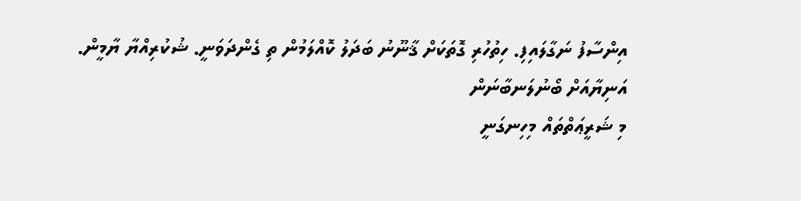އިންސާފު ނަގާލައިފި. ހިތުހުރި ގޮތަކަށް ޤާނޫނު ބަދަލު ކޮއްލަމުން ތި ގެންދަވަނީ. ޝުކުރިއްޔާ ޔާމީން.
އަނިޔާއަށް ބޯނުލަނބާނަން
މި ޝަރީޢަތްތައް މިހިނގަނީ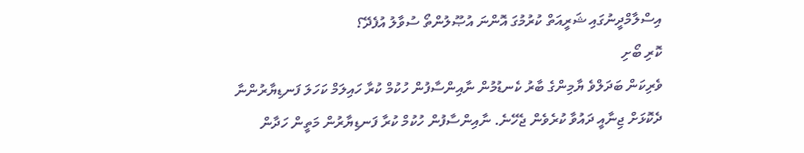އިސްލާމްދީނުގައި ޝަރީއަތް ކުރުމުގަ އޮންނަ އުޞޫލުންތޯ ސުވާލު އުފެދޭ؟
ކޮރި ބޯށި
ވެރިކަން ބަދަލްވެ ޔާމިންގެ ބާރު ކެނޑުމުން ނާއިންސާފުން ހުކުމް ކުރާ ހައިލަމް ކަހަލަ ފަނޑިޔާރުންނާ ދެކޮޅަށް ޖިނާއީ ދައުވާ ކުރެވެން ޖެހޭނެ. ނާއިންސާފުން ހުކުމް ކުރާ ފަނޑިޔާރުން މަތީން ހަދާން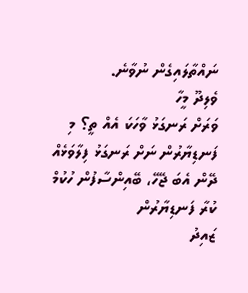ނައްތާލައިގެން ނުވާނެ.
ވެލިދޫ މީހާ
ވަރަށް ރަނގަޅު ވާހަކަ އެއް ތީ؟ މި ފަނޑިޔާރުން ނަށް ރަނގަޅު ފިލާވަޅެއް ދޭން އެބަ ޖޭހޭ، ބޭއިންސާފުން ހުކުމް ކުރާ ފަނޑިޔާރުން
ޒައިދު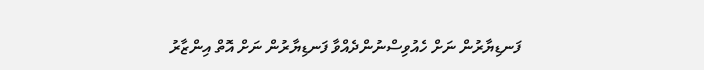ފަނޑިޔާރުން ނަށް ހެއުވިސްނުންދެއްވާ ފަނޑިޔާރުން ނަށް އޮތް އިންޒާރު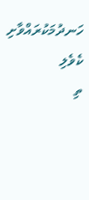ހަނދުމަކުރައްވާށި
ކެވެލި
ތި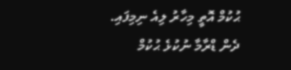ޙުކުމް އޮތީ މިހާރު ލިއެ ނިމިފައި. ދެން ޑްރާމާ ނުކުޅެ ޙުކުމް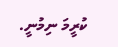ކުރީމަ ނިމުނީ.